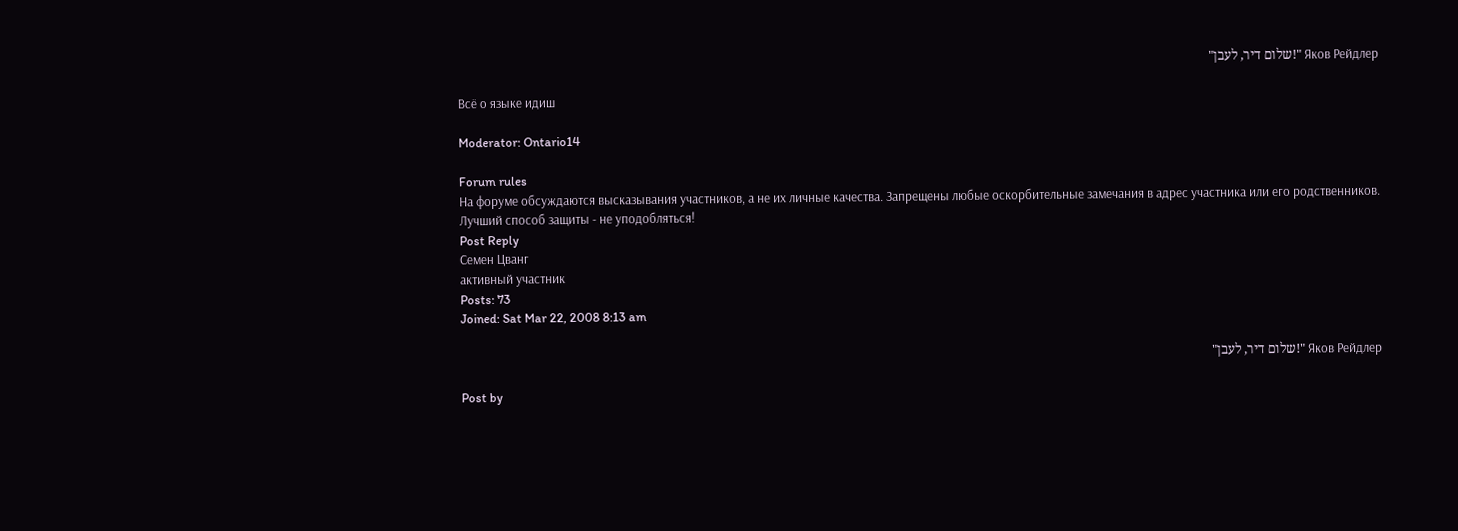Яков Рейдлер "!שלום דיר, לעבן"

Всё о языке идиш

Moderator: Ontario14

Forum rules
На форуме обсуждаются высказывания участников, а не их личные качества. Запрещены любые оскорбительные замечания в адрес участника или его родственников. Лучший способ защиты - не уподобляться!
Post Reply
Семен Цванг
активный участник
Posts: 73
Joined: Sat Mar 22, 2008 8:13 am

Яков Рейдлер "!שלום דיר, לעבן"

Post by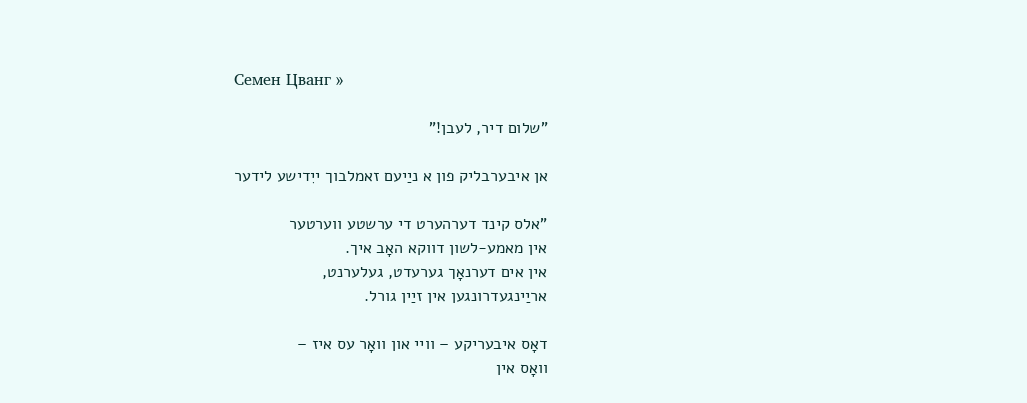Семен Цванг »

"שלום דיר, לעבן!"

אן איבערבליק פון א ניַיעם זאמלבוך ייִדישע לידער

"אלס קינד דערהערט די ערשטע ווערטער
אין מאמע-לשון דווקא האָב איך.
אין אים דערנאָך גערעדט, געלערנט,
אריַינגעדרונגען אין זיַין גורל.

דאָס איבעריקע – וויי און וואָר עס איז –
וואָס אין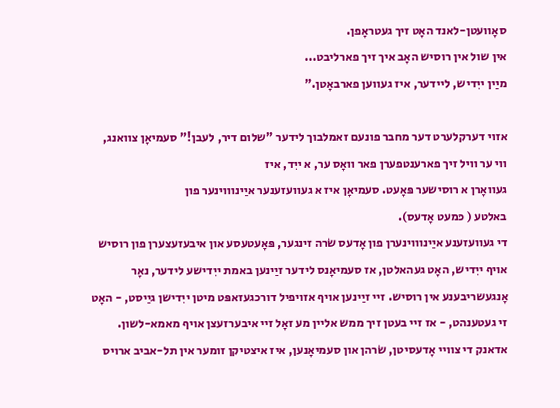סאָוועטן-לאנד האָט זיך געטראָפן.
אין שול אין רוסיש האָב איך זיך פארליבט...
מיַין ייִדיש, ליידער, איז געווען פארבאָטן."

אזוי דערקלערט דער מחבר פונעם זאמלבוך לידער "שלום דיר, לעבן!" סעמיאָן צוואנג, ווי ער וויל זיך פארענטפערן פאר וואָס ער, א ייִד, איז
געוואָרן א רוסישער פּאָעט. סעמיאָן איז א געוועזענער איַינוווינער פון
באלטע ( כּמעט אָדעס).
די געוועזענע איַינוווינערן פון אָדעס שׂרה זינגער, פּאָעטעסע און איבעזעצערן פון רוסיש אויף ייִדיש, האָט געהאלטן, אז סעמיאָנס לידער זיַינען באמת ייִדישע לידער, נאָר אָנגעשריבענע אין רוסיש. זיי זיַינען אויף אזויפיל דורכגעזאפּט מיטן ייִדישן גיַיסט, - האָט זי געטענהט, - אז זיי בעטן זיך ממש אליין מע זאָל זיי איבערזעצן אויף מאמא-לשון. אדאנק די צוויי אָדעסיטן, שׂרהן און סעמיאָנען, איז איצטיקן זומער אין תל-אביב ארויס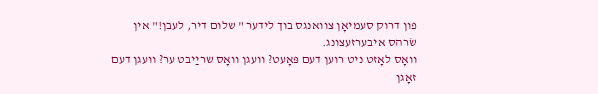פון דרוק סעמיאָן צוואנגס בוך לידער " שלום דיר, לעבן!" אין שׂרהס איבערזעצונג.
וואָס לאָזט ניט רוען דעם פּאָעט? וועגן וואָס שריַיבט ער? וועגן דעם זאָגן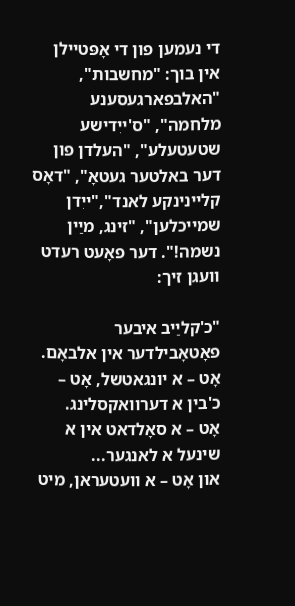די נעמען פון די אָפּטיילן אין בוך: "מחשבות", "האלבפארגעסענע מלחמה", "ס'ייִדישע שטעטעלע", "העלדן פון דער באלטער געטאָ", "דאָס קליינינקע לאנד","ייִדן שמייכלען", "זינג, מיַין נשמה!". דער פאָעט רעדט וועגן זיך:

"כ'קליַיב איבער פאָטאָבילדער אין אלבאָם.
אָט – א יונגאטשל, אָט – כ'בין א דערוואקסלינג.
אָט – א סאָלדאט אין א שינעל א לאנגער...
און אָט – א וועטעראן, מיט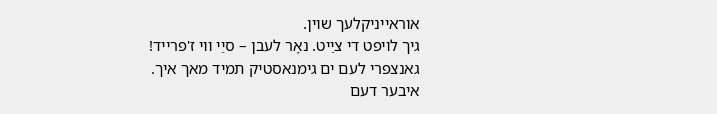אוראייניקלעך שוין.
גיך לויפט די ציַיט. נאָר לעבן – סיַי ווי ז'פרייד!
גאנצפרי לעם ים גימנאסטיק תמיד מאך איך.
איבער דעם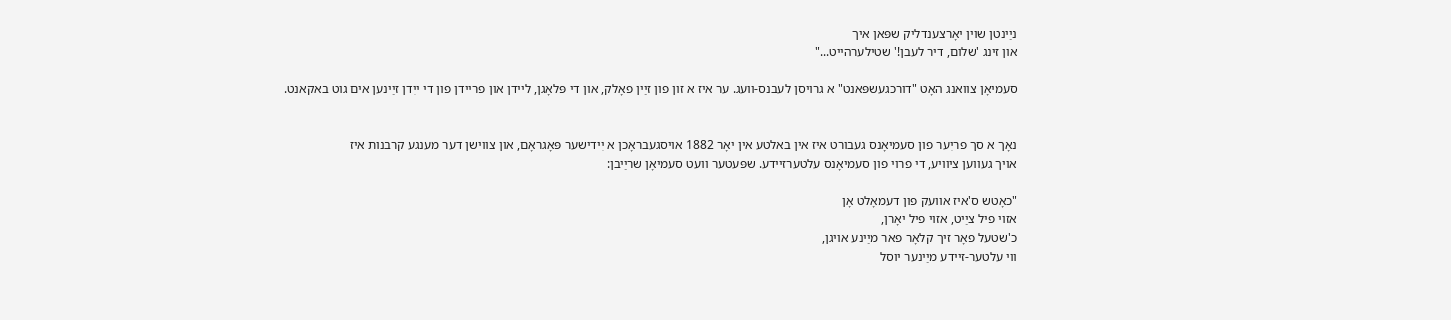ניַינטן שוין יאָרצענדליק שפּאן איך
און זינג 'שלום, דיר לעבן!' שטילערהייט..."

סעמיאָן צוואנג האָט "דורכגעשפּאנט" א גרויסן לעבנס-וועג. ער איז א זון פון זיַין פאָלק, און די פּלאָגן, ליידן און פריידן פון די ייִדן זיַינען אים גוט באקאנט.


נאָך א סך פריִער פון סעמיאָנס געבורט איז אין באלטע אין יאָר 1882 אויסגעבראָכן א יִידישער פּאָגראָם, און צווישן דער מענגע קרבנות איז
אויך געווען ציוויע, די פרוי פון סעמיאָנס עלטערזיידע. שפּעטער וועט סעמיאָן שריַיבן:

"כאָטש ס'איז אוועק פון דעמאָלט אָן
אזוי פיל ציַיט, אזוי פיל יאָרן,
כ'שטעל פאָר זיך קלאָר פאר מיַינע אויגן,
ווי עלטער-זיידע מיַינער יוסל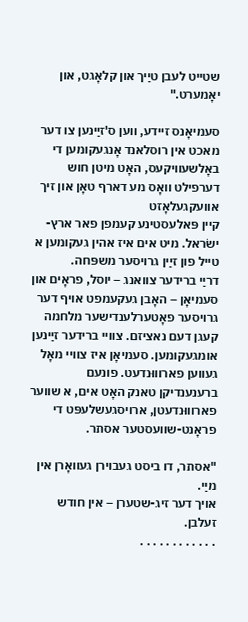שטייט לעבן טיַיך און קלאָגט, און יאָמערט."

סעמיאָנס זיידע, ווען ס'זיַינען צו דער מאכט אין רוסלאנד אָנגעקומען די באָלשעוויקעס, האָט מיטן חוש דערפילט וואָס מע דארף טאָן און זיך אוועקגעלאָזט
קיין פּאלעסטינע קעמפן פאר ארץ-ישׂראל. מיט אים איז אהין געקומען א טייל פון זיַין גרויסער משפּחה.
דריַי ברידער צוואנג – יוסל, פראָים און סעמיאָן – האָבן געקעמפט אויף דער גרויסער פאָטערלענדישער מלחמה קעגן דעם נאציזם. צוויי ברידער זיַינען אומגעקומען. סעמיאָן איז צוויי מאָל געווען פארוווּנדעט. פונעם ברענענדיקן טאנק האָט אים, א שווער פארוווּנדעטן, ארויסגעשלעפּט די פראָנט-שוועסטער אסתר.

"אסתר, דו ביסט געבוירן געוואָרן אין מיַי.
אויך דער זיג-שטערן – אין חודש זעלבן.
. . . . . . . . . . . .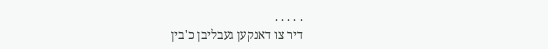. . . . .
דיר צו דאנקען געבליבן כ'בין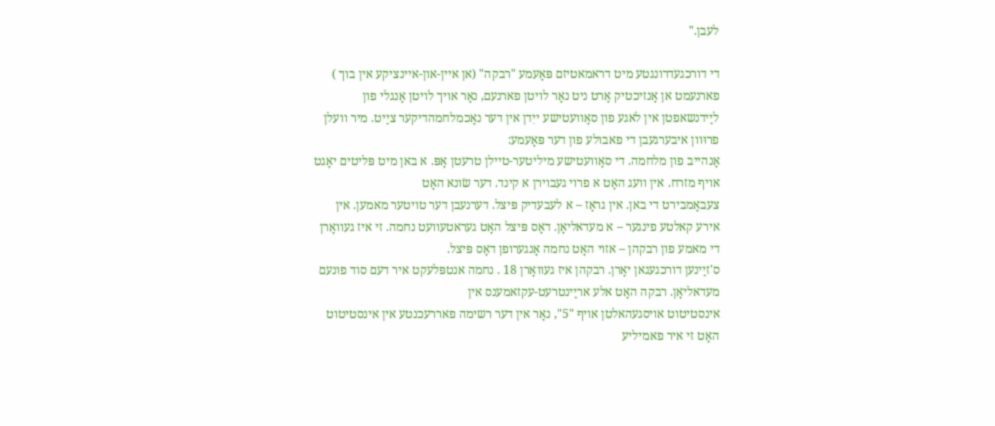לעבן."

די דורכגעדרונגטע מיט דראמאטיזם פּאָעמע "רבקה" (אן איין-און-איינציקע אין בוך ) פארנעמט אן אָנזיכטיק אָרט ניט נאָר לויטן פארנעם, נאָר אויך לויטן אָנגלי פון ליַידנשאפטן אין לאגע פון סאָוועטישע ייִדן אין דער נאָכמלחמהדיקער ציַיט. מיר וועלן פרוּוון איבערגעבן די פאבולע פון דער פּאָעמע:
אָנהייב פון מלחמה. די סאָוועטישע מיליטער-טיילן טרעטן אָפּ. א באן מיט פּליטים יאָגט אויף מזרח. אין וועג האָט א פרוי געבוירן א קינד. דער שׂונא האָט
צעבאָמבירט די באן. אין גראָז – א לעבעדיק פּיצל. דערנעבן דער טויטער מאמען. אין אירע קאלטע פינגער – א מעדאליאָן. דאָס פּיצל האָט געראטעוועט נחמה. זי איז געוואָרן די מאמע פון רבקהן – אזוי האָט נחמה אָנגערופן דאָס פּיצל.
ס'זיַינען דורכגעגאן יאָרן. רבקהן איז געוואָרן 18 . נחמה אנטפּלעקט איר דעם סוד פונעם מעדאליאָן. רבקה האָט אלע אריַינטרעט-עקזאמענס אין
אינסטיטוט אויסגעהאלטן אויף "5", נאָר אין דער רשימה פאררעכנטע אין אינסטיטוט האָט זי איר פאמיליע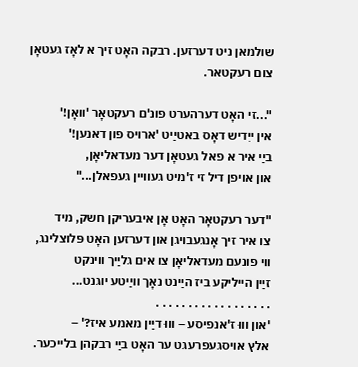שולמאן ניט דערזען. רבקה האָט זיך א לאָז געטאָן צום רעקטאר.

"...זי האָט דערהערט פונ'ם רעקטאָר 'וואָן!'
אין ייִדיש דאָס באטיַיט 'ארויס פון דאנען!'
ביַי איר א פאל געטאָן דער מעדאליאָן,
און אויפן דיל זי ז'מיט געוויין געפאלן..."

"דער רעקטאָר האָט אָן איבעריקן חשק, מיד
צו איר זיך אָנגעבויגן און דערזען האָט פּלוצלינג,
ווי פונעם מעדאליאָן צו אים גליַיך ווינקט
זיַין הייליקע ביז היַינט נאָך וויַיטע יוגנט...
. . . . . . . . . . . . . . . . . .
'און וווּ ז'אנפיסע – וווּ דיַין מאמע איז?' –
אלץ אויסגעפרעגט ער האָט ביַי רבקהן בלייכער.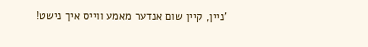'ניין, קיין שום אנדער מאמע ווייס איך נישט!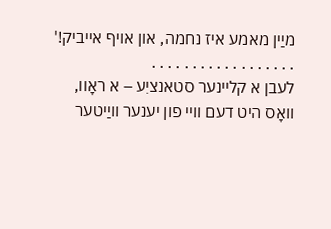מיַין מאמע איז נחמה, און אויף אייביק!'
. . . . . . . . . . . . . . . . . .
לעבן א קליינער סטאנציִע – א ראָוו,
וואָס היט דעם וויי פון יענער וויַיטער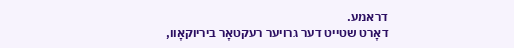דראמע.
דאָרט שטייט דער גרויער רעקטאָר ביריוקאָוו,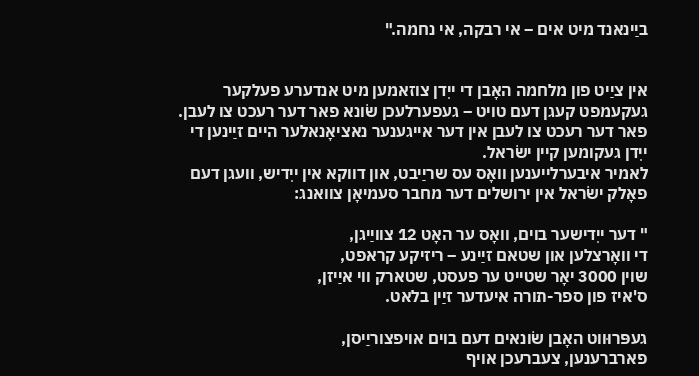ביַינאנד מיט אים – אי רבקה, אי נחמה."


אין ציַיט פון מלחמה האָבן די ייִדן צוזאמען מיט אנדערע פעלקער געקעמפט קעגן דעם טויט – געפערלעכן שׂונא פאר דער רעכט צו לעבן. פאר דער רעכט צו לעבן אין דער אייגענער נאציאָנאלער היים זיַינען די ייִדן געקומען קיין ישׂראל.
לאמיר איבערלייענען וואָס עס שריַיבט, און דווקא אין ייִדיש, וועגן דעם פאָלק ישׂראל אין ירושלים דער מחבר סעמיאָן צוואנג:

" דער ייִדישער בוים, וואָס ער האָט 12 צוויַיגן,
די וואָרצלען און שטאם זיַינע – ריזיקע קראפט,
שוין 3000 יאָר שטייט ער פעסט, שטארק ווי איַיזן,
ס'איז פון ספר-תורה איעדער זיַין בלאט.

געפּרוּווט האָבן שׂונאים דעם בוים אויפצוריַיסן,
פארברענען, צעברעכן אויף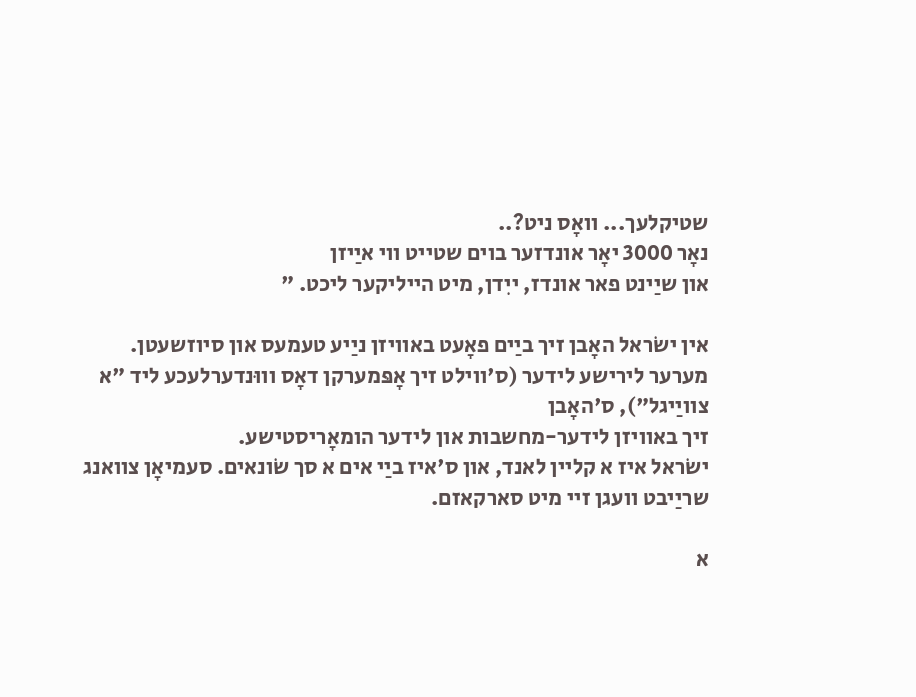שטיקלעך... וואָס ניט?..
נאָר 3000 יאָר אונדזער בוים שטייט ווי איַיזן
און שיַינט פאר אונדז, ייִדן, מיט הייליקער ליכט. "

אין ישׂראל האָבן זיך ביַים פאָעט באוויזן ניַיע טעמעס און סיוזשעטן. מערער לירישע לידער (ס'ווילט זיך אָפּמערקן דאָס וווּנדערלעכע ליד "א צוויַיגל"), ס'האָבן
זיך באוויזן לידער-מחשבות און לידער הומאָריסטישע.
ישׂראל איז א קליין לאנד, און ס'איז ביַי אים א סך שׂונאים. סעמיאָן צוואנג שריַיבט וועגן זיי מיט סארקאזם.

א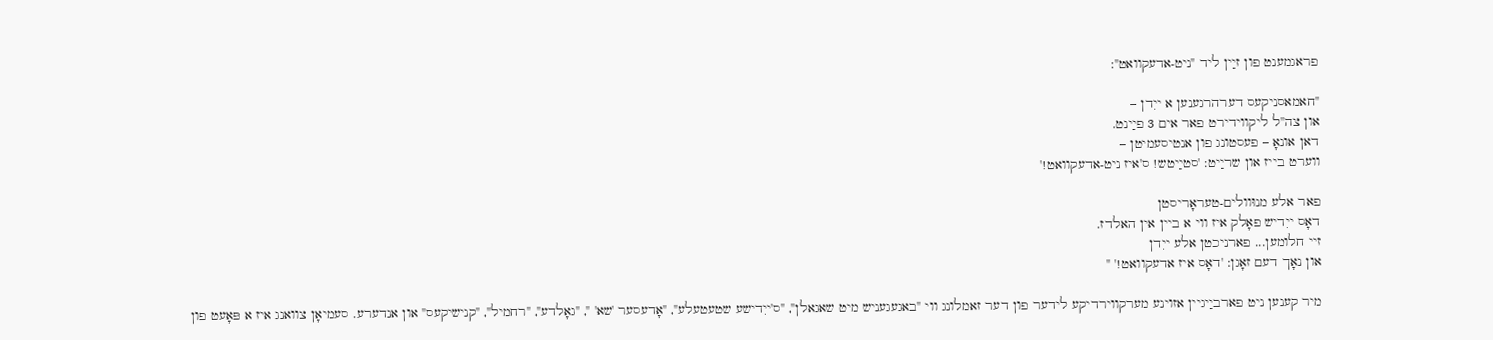פראגמענט פון זיַין ליד "ניט-אדעקוואט":

"חאמאסניקעס דערהרגענען א ייִדן –
און צה''ל ליקווידירט פאר אים 3 פיַינט.
דאן אונאָ – פעסטונג פון אנטיסעמיטן –
ווערט בייז און שריַיט: 'סטיַיטש! ס'איז ניט-אדעקוואט!'

פאר אלע מנוּוולים-טעראָריסטן
דאָס ייִדיש פאָלק איז ווי א ביין אין האלדז.
זיי חלומען... פארניכטן אלע ייִדן
און נאָך דעם זאָגן: 'דאָס איז אדעקוואט!' "

מיר קענען ניט פארביַיגיין אזוינע מערקווירדיקע לידער פון דער זאמלונג ווי "באגעגעניש מיט שאגאלן", "ס'ייִדישע שטעטעלע", "אָדעסער 'שא' ", "גאָלדע", "רחמיל", "קנישיקעס" און אנדערע. סעמיאָן צוואנג איז א פּאָעט פון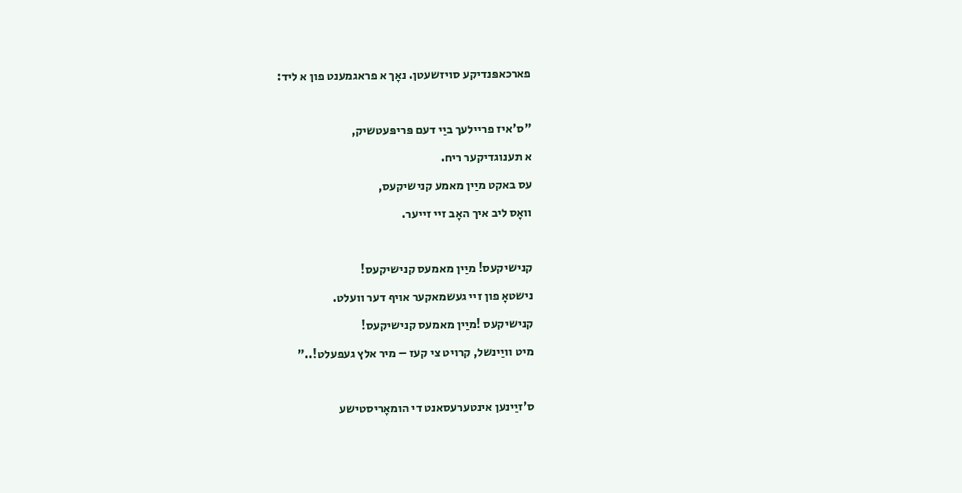פארכאפּנדיקע סויזשעטן. נאָך א פראגמענט פון א ליד:

"ס'איז פריילעך ביַי דעם פּריפּעטשיק,
א תענוגדיקער ריח.
עס באקט מיַין מאמע קנישיקעס,
וואָס ליב איך האָב זיי זייער.

קנישיקעס! מיַין מאמעס קנישיקעס!
נישטאָ פון זיי געשמאקער אויף דער וועלט.
קנישיקעס !מיַין מאמעס קנישיקעס!
מיט וויַינשל, קרויט צי קעז – מיר אלץ געפעלט!.."

ס'זיַינען אינטערעסאנט די הומאָריסטישע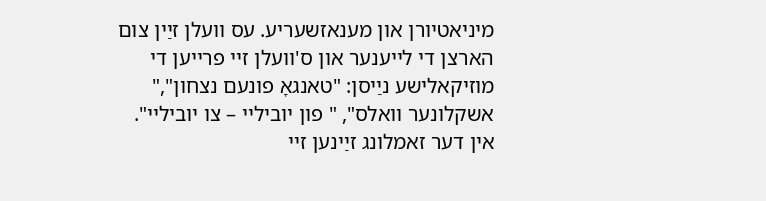מיניאטיורן און מענאזשעריע. עס וועלן זיַין צום הארצן די לייענער און ס'וועלן זיי פרייען די מוזיקאלישע ניַיסן: "טאנגאָ פונעם נצחון"," אשקלונער וואלס", " פון יוביליי – צו יוביליי". אין דער זאמלונג זיַינען זיי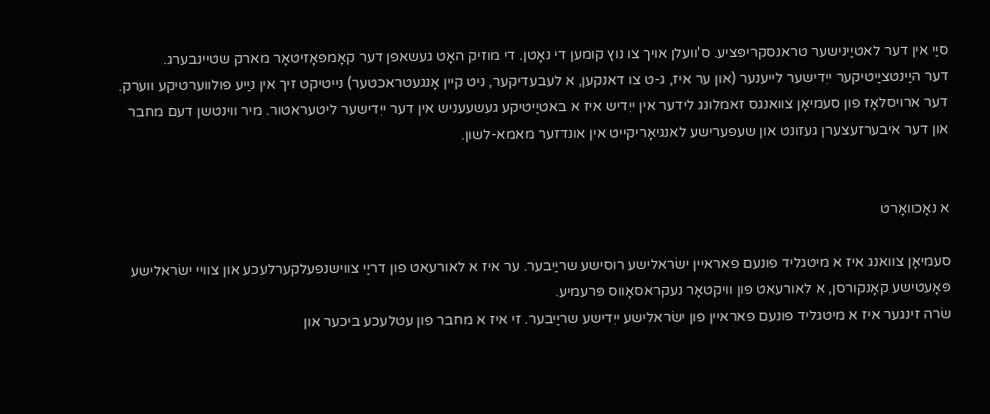סיַי אין דער לאטיַינישער טראנסקריפּציע. ס'וועלן אויך צו נוץ קומען די נאָטן. די מוזיק האָט געשאפן דער קאָמפּאָזיטאָר מארק שטיינבערג.
דער היַינטציַיטיקער ייִדישער לייענער (און ער איז, ג-ט צו דאנקען, א לעבעדיקער, ניט קיין אָנגעטראכטער) נייטיקט זיך אין ניַיע פולווערטיקע ווערק. דער ארויסלאָז פון סעמיאָן צוואנגס זאמלונג לידער אין ייִדיש איז א באטיַיטיקע געשעעניש אין דער ייִדישער ליטעראטור. מיר ווינטשן דעם מחבר און דער איבערזעצערן געזונט און שעפערישע לאנגיאָריקייט אין אונדזער מאמא-לשון.


א נאָכוואָרט

סעמיאָן צוואנג איז א מיטגליד פונעם פאראיין ישׂראלישע רוסישע שריַיבער. ער איז א לאורעאט פון דריַי צווישנפעלקערלעכע און צוויי ישׂראלישע פּאָעטישע קאָנקורסן, א לאורעאט פון וויקטאָר נעקראסאָווס פּרעמיע.
שׂרה זינגער איז א מיטגליד פונעם פאראיין פון ישׂראלישע ייִדישע שריַיבער. זי איז א מחבר פון עטלעכע ביכער און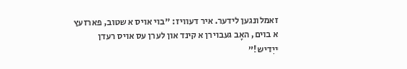זאמלונגען לידער. איר דעוויז: "בוי אויס א שטוב, פארזעץ א בוים, האָב געבוירן א קינד און לערן עס אויס רעדן ייִדיש!"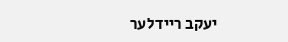יעקב ריידלער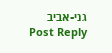גני-אביב
Post Reply